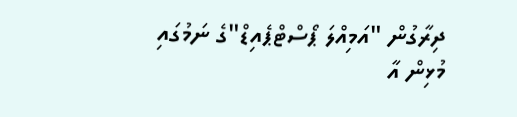ދިރާގުން "އަމިއްލަ ޕޯސްޓްޕެއިޑް"ގެ ނަމުގައި މުޅިން އާ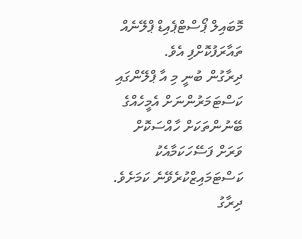މޮބައިލް ޕޯސްޓްޕެއިޑް ޕްލޭނެއް ތައާރަފުކޮށްފި އެވެ.
ދިރާގުން ބުނީ މި އާ ޕްލޭންގައި ކަސްޓަމަރުންނަށް އެމީހެއްގެ ބޭނުންތަކަށް ހާއްސަކޮށް ވަރަށް ފަސޭހަކަމާއެކު ކަސްޓަމައިޒްކުރެވޭނެ ކަމަށެވެ.
ދިރާގު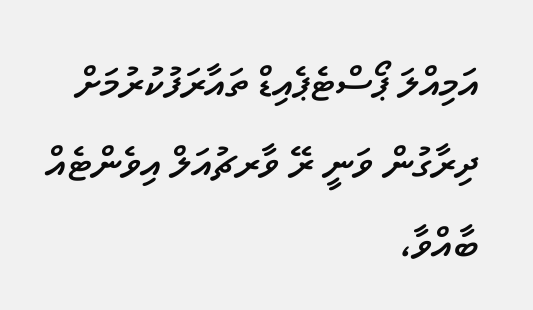އަމިއްލަ ޕޯސްޓެޕެއިޑް ތައާރަފުކުރުމަށް ދިރާގުން ވަނީ ރޭ ވާރޗުއަލް އިވެންޓެއް ބާއްވާ،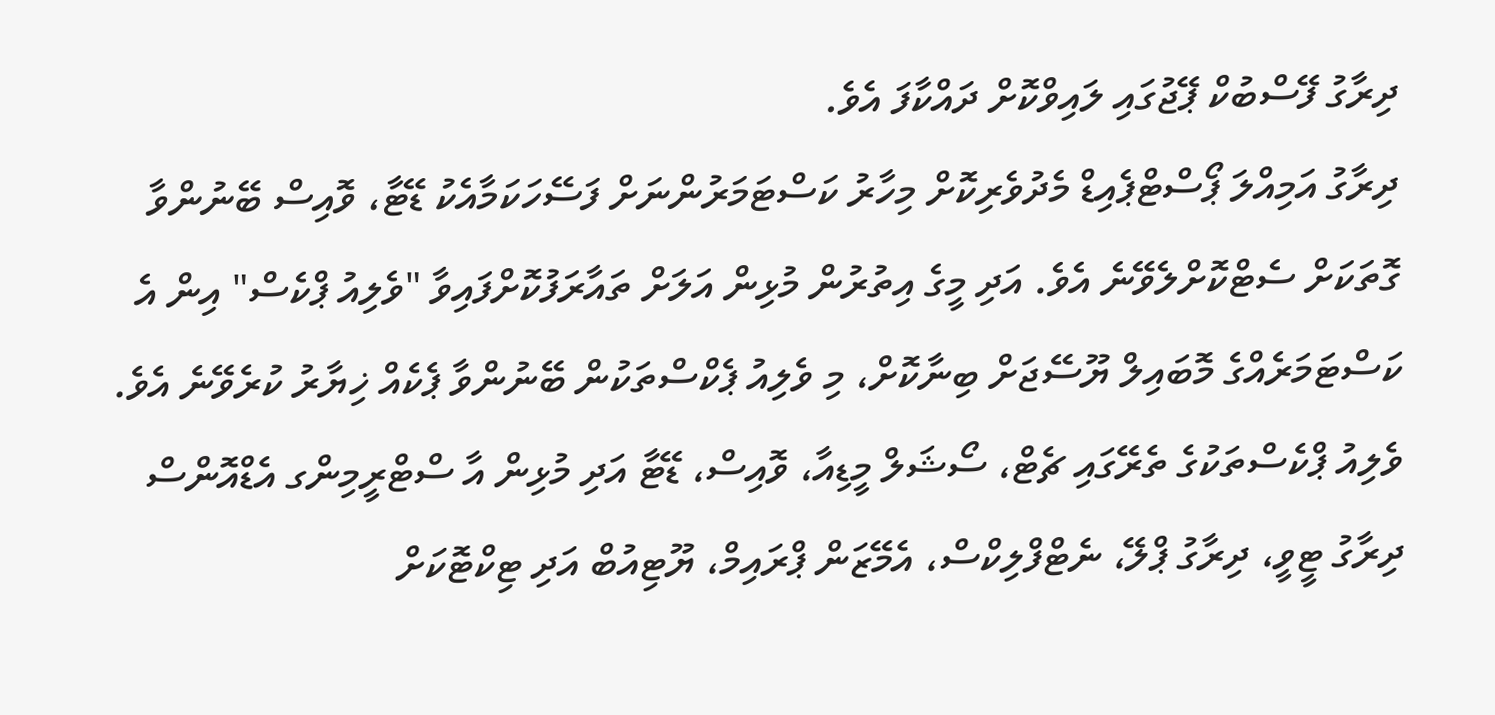ދިރާގު ފޭސްބުކް ޕޭޖުގައި ލައިވްކޮށް ދައްކާފަ އެވެ.
ދިރާގު އަމިއްލަ ޕޯސްޓްޕެއިޑް މެދުވެރިކޮށް މިހާރު ކަސްޓަމަރުންނަށް ފަސޭހަކަމާއެކު ޑޭޓާ، ވޮއިސް ބޭނުންވާ ގޮތަކަށް ސެޓްކޮށްލެވޭނެ އެވެ. އަދި މީގެ އިތުރުން މުޅިން އަލަށް ތައާރަފުކޮށްފައިވާ "ވެލިއު ޕްކެސް" އިން އެ ކަސްޓަމަރެއްގެ މޮބައިލް ޔޫސޭޖަށް ބިނާކޮށް، މި ވެލިއު ޕެކްސްތަކުން ބޭނުންވާ ޕެކެއް ޚިޔާރު ކުރެވޭނެ އެވެ.
ވެލިއު ޕްކެސްތަކުގެ ތެރޭގައި ޗެޓް، ސޯޝަލް މީޑިއާ، ވޮއިސް، ޑޭޓާ އަދި މުޅިން އާ ސްޓްރީމިންގ އެޑްއޮންސް ދިރާގު ޓީވީ، ދިރާގު ޕްލޭ، ނެޓްފްލިކްސް، އެމޭޒަން ޕްރައިމް، ޔޫޓިއުބް އަދި ޓިކްޓޮކަށް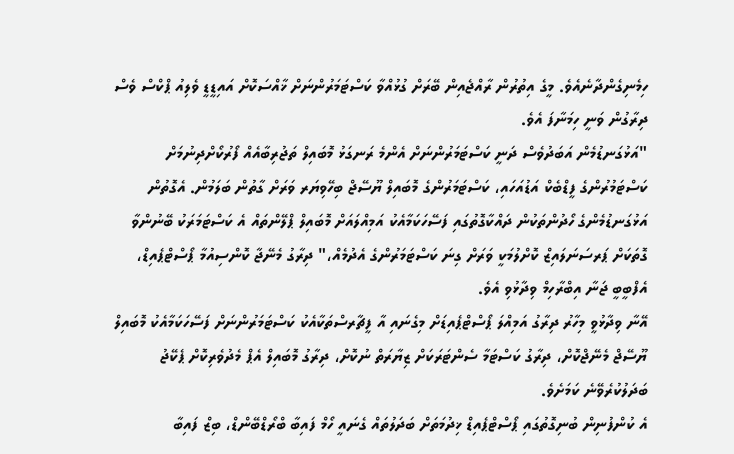ހިމެނިގެންދާނެއެވެ. މީގެ އިތުރުން ރާއްޖެއިން ބޭރަށް ގުޅުއްވާ ކަސްޓަމަރުންނަށް ޚާއްސަކޮށް އައިޑީޑީ ވެލިއު ޕްކްސް ވެސް ދިރާގުން ވަނީ ހިމަނާފަ އެވެ.
"އަޅުގަނޑުމެން އަބަދުވެސް ދަނީ ކަސްޓަމަރުންނަށް އެންމެ ރަނގަޅު މޮބައިލް ތަޖުރިބާއެއް ފޯރުކޯށްދިނުމަށް ކަސްޓަމުރުންގެ ފީޑްބެކް އަޑުއަހައި، ކަސްޓަމަރުންގެ މޮބައިލް ޔޫސޭޖް ބިހޭވިޔަރ ވަރަށް ގާތުން ބަލަމުން. އެގޮތުން އަޅުގަނޑުމެންގެ ހޯދުންތަކުން ދައްކާގޮތުގައި ފަސޭހަކަމާއެކު އަމިއްލައަށް މޮބައިލް ޕްލޭންތައް އެ ކަސްޓަމަރަކު ބޭނުންވާ ގޮތަކަށް ޕަރސަނަލައިޒް ކޮށްލުމަކީ ވަރަށް ގިނަ ކަސްޓަމަރުންގެ އެދުމެއް،" ދިރާގު މެނޭޖާ ކޮންސިއުމާ ޕޯސްޓްޕެއިޑް، އެފްބީބީ ޖަނާ އިބްރާހިމް ވިދާޅުވި އެވެ.
އޭނާ ވިދާޅުވީ މިހާރު ދިރާގު އަމިއްލަ ޕޯސްޓްޕެއިޑަށް މިގެނައި އާ ފީޗާރސްތަކާއެކު ކަސްޓަމަރުންނަށް ފަސޭހަކަމާއެކު މޮބައިލް ޔޫސޭޖް މެނޭޖްކޮށް، ދިރާގު ކަސްޓަމާ ސެންޓަރަކަށް ޒިޔާރަތް ނުކޮށް، ދިރާގު މޮބައިލް އެޕް މެދުވެރިކޮށް ޕެކޭޖު ބަދަލުކުރެވޭނެ ކަމަށެވެ.
އެ ކުންފުނިން ބުނިގޮތުގައި ޕޯސްޓްޕެއިޑް ޚިދުމަތަށް ބަދަލުތައް ގެނައީ ހޯމް ފައިބާ ބްރޯޑްބޭންޑް، ބިޒް ފައިބާ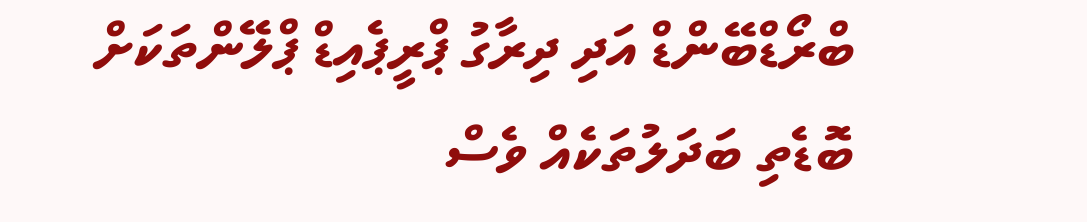ބްރޯޑްބޭންޑް އަދި ދިރާގު ޕްރީޕެއިޑް ޕްލޭންތަކަށް ބޮޑެތި ބަދަލުތަކެއް ވެސް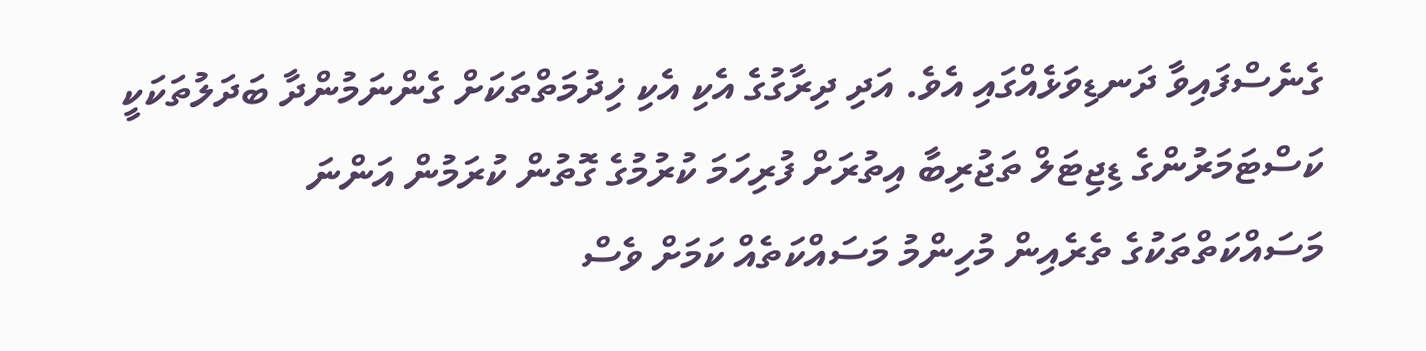ގެނެސްފައިވާ ދަނޑިވަޅެއްގައި އެވެ. އަދި ދިރާގުގެ އެކި އެކި ޚިދުމަތްތަކަށް ގެންނަމުންދާ ބަދަލުތަކަކީ ކަސްޓަމަރުންގެ ޑިޖިޓަލް ތަޖުރިބާ އިތުރަށް ފުރިހަމަ ކުރުމުގެ ގޮތުން ކުރަމުން އަންނަ މަސައްކަތްތަކުގެ ތެރެއިން މުހިންމު މަސައްކަތެއް ކަމަށް ވެސް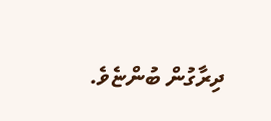ދިރާގުން ބުންޏެވެ.